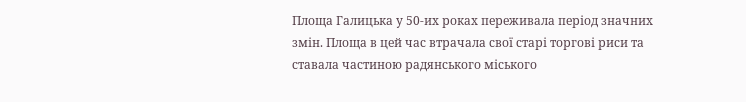Площа Галицька у 50-их роках переживала період значних змін. Площа в цей час втрачала свої старі торгові риси та ставала частиною радянського міського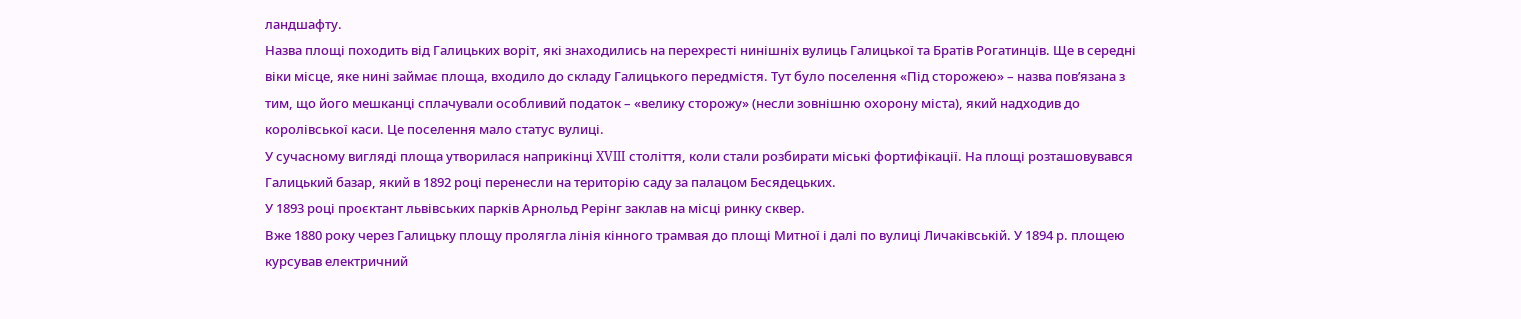ландшафту.
Назва площі походить від Галицьких воріт, які знаходились на перехресті нинішніх вулиць Галицької та Братів Рогатинців. Ще в середні віки місце, яке нині займає площа, входило до складу Галицького передмістя. Тут було поселення «Під сторожею» – назва пов’язана з тим, що його мешканці сплачували особливий податок – «велику сторожу» (несли зовнішню охорону міста), який надходив до королівської каси. Це поселення мало статус вулиці.
У сучасному вигляді площа утворилася наприкінці XVIII століття, коли стали розбирати міські фортифікації. На площі розташовувався Галицький базар, який в 1892 році перенесли на територію саду за палацом Бесядецьких.
У 1893 році проєктант львівських парків Арнольд Рерінг заклав на місці ринку сквер.
Вже 1880 року через Галицьку площу пролягла лінія кінного трамвая до площі Митної і далі по вулиці Личаківській. У 1894 р. площею курсував електричний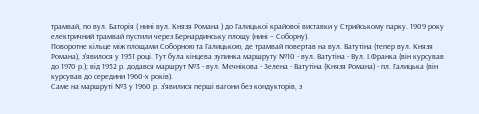трамвай, по вул. Баторія ( нині вул. Князя Романа ) до Галицької крайової виставки у Стрийському парку. 1909 року електричний трамвай пустили через Бернардинську площу (нині – Соборну).
Поворотне кільце між площами Соборною та Галицькою, де трамвай повертав на вул. Ватутіна (тепер вул. Князя Романа), з'явилося у 1951 році. Тут була кінцева зупинка маршруту №10 - вул. Ватутіна - Вул. І.Франка (він курсував до 1970 р.); від 1952 р. додався маршрут №3 - вул. Мєчнікова - Зелена - Ватутіна (Князя Романа) - пл. Галицька (він курсував до середини 1960-х років).
Саме на маршруті №3 у 1960 р. з'явилися перші вагони без кондукторів, з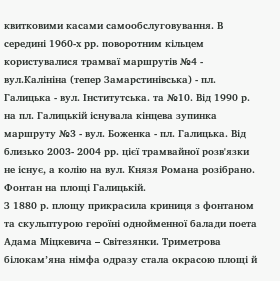квитковими касами самообслуговування. В середині 1960-х рр. поворотним кільцем користувалися трамваї маршрутів №4 - вул.Калініна (тепер Замарстинівська) - пл. Галицька - вул. Інститутська. та №10. Від 1990 р. на пл. Галицькій існувала кінцева зупинка маршруту №3 - вул. Боженка - пл. Галицька. Від близько 2003- 2004 рр. цієї трамвайної розв'язки не існує, а колію на вул. Князя Романа розібрано.
Фонтан на площі Галицькій.
З 1880 р. площу прикрасила криниця з фонтаном та скульптурою героїні однойменної балади поета Адама Міцкевича – Світезянки. Триметрова білокам’яна німфа одразу стала окрасою площі й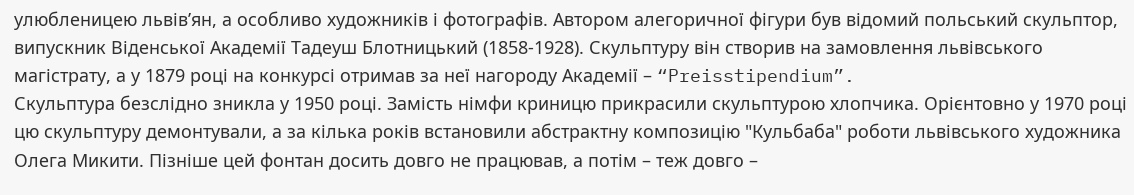улюбленицею львів’ян, а особливо художників і фотографів. Автором алегоричної фігури був відомий польський скульптор, випускник Віденської Академії Тадеуш Блотницький (1858-1928). Скульптуру він створив на замовлення львівського магістрату, а у 1879 році на конкурсі отримав за неї нагороду Академії – “Preisstipendium”.
Скульптура безслідно зникла у 1950 році. Замість німфи криницю прикрасили скульптурою хлопчика. Орієнтовно у 1970 році цю скульптуру демонтували, а за кілька років встановили абстрактну композицію "Кульбаба" роботи львівського художника Олега Микити. Пізніше цей фонтан досить довго не працював, а потім – теж довго –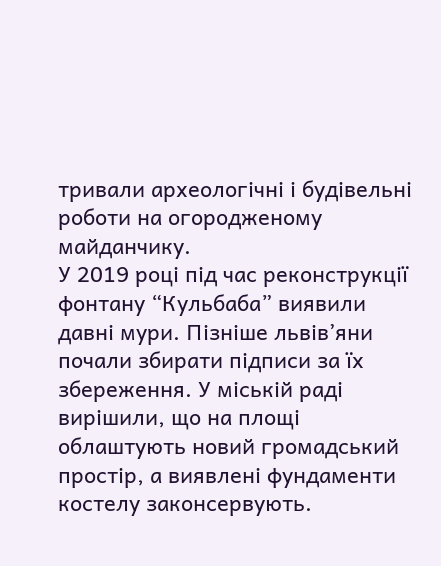тривали археологічні і будівельні роботи на огородженому майданчику.
У 2019 році під час реконструкції фонтану “Кульбаба” виявили давні мури. Пізніше львів’яни почали збирати підписи за їх збереження. У міській раді вирішили, що на площі облаштують новий громадський простір, а виявлені фундаменти костелу законсервують.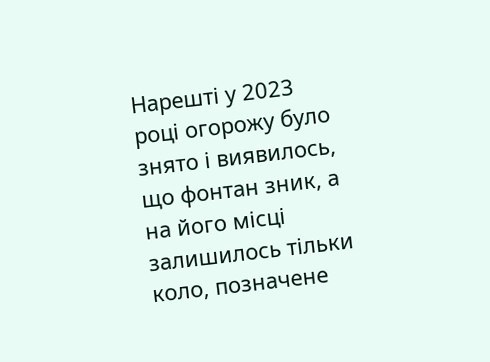Нарешті у 2023 році огорожу було знято і виявилось, що фонтан зник, а на його місці залишилось тільки коло, позначене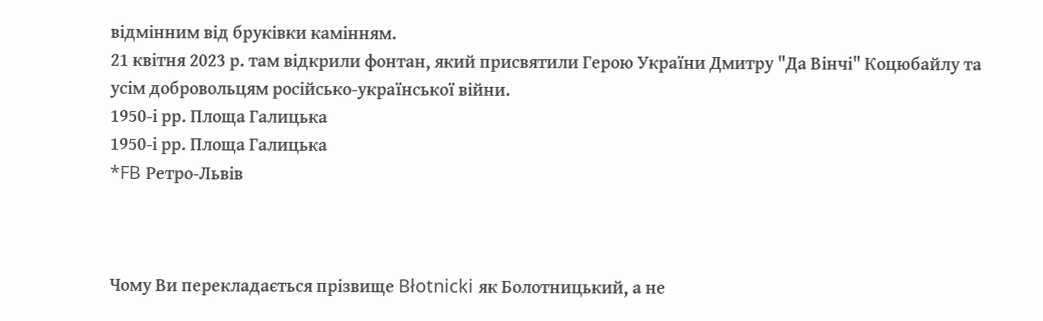відмінним від бруківки камінням.
21 квітня 2023 р. там відкрили фонтан, який присвятили Герою України Дмитру "Да Вінчі" Коцюбайлу та усім добровольцям російсько-української війни.
1950-і рр. Площа Галицька
1950-і рр. Площа Галицька
*FB Ретро-Львів



Чому Ви перекладається прізвище Błotnicki як Болотницький, а не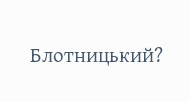Блотницький?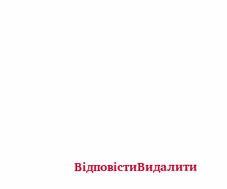ВідповістиВидалити